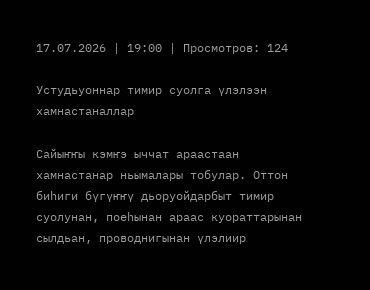17.07.2026 | 19:00 | Просмотров: 124

Устудьуоннар тимир суолга үлэлээн хамнастаналлар

Сайыҥҥы кэмҥэ ыччат араастаан хамнастанар ньымалары тобулар. Оттон биһиги бүгүҥҥү дьоруойдарбыт тимир суолунан, поеһынан араас куораттарынан сылдьан, проводнигынан үлэлиир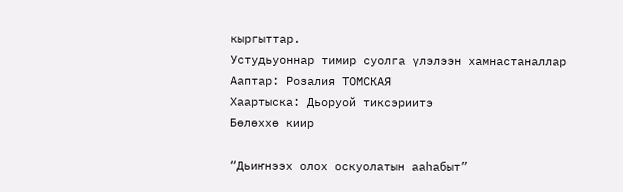кыргыттар.
Устудьуоннар тимир суолга үлэлээн хамнастаналлар
Ааптар: Розалия ТОМСКАЯ
Хаартыска: Дьоруой тиксэриитэ
Бөлөххө киир

“Дьиҥнээх олох оскуолатын ааһабыт”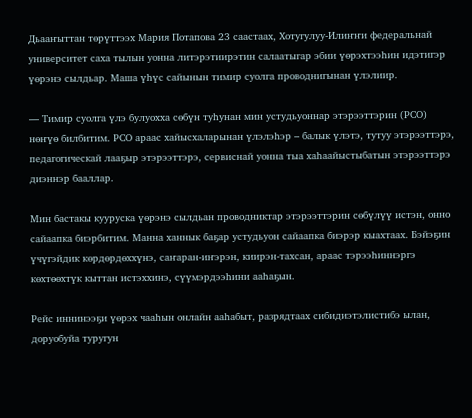Дьааҥыттан төрүттээх Мария Потапова 23 саастаах, Хотугулуу-Илиҥҥи федеральнай университет саха тылын уонна литэрэтиирэтин салаатыгар эбии үөрэхтээһин идэтигэр үөрэнэ сылдьар. Маша үһүс сайынын тимир суолга проводнигынан үлэлиир.

— Тимир суолга үлэ булуохха сөбүн туһунан мин устудьуоннар этэрээттэрин (РСО) нөҥүө билбитим. РСО араас хайысхаларынан үлэлэһэр – балык үлэтэ, тутуу этэрээттэрэ, педагогическай лааҕыр этэрээттэрэ, сервиснай уонна тыа хаһаайыстыбатын этэрээттэрэ диэннэр бааллар.

Мин бастакы кууруска үөрэнэ сылдьан проводниктар этэрээттэрин сөбүлүү истэн, онно сайаапка биэрбитим. Манна ханнык баҕар устудьуон сайаапка биэрэр кыахтаах. Бэйэҕин үчүгэйдик көрдөрдөххүнэ, саҥаран-иҥэрэн, киирэн-тахсан, араас тэрээһиннэргэ көхтөөхтүк кыттан истэххинэ, сүүмэрдээһини ааһаҕын.

Рейс иннинээҕи үөрэх чааһын онлайн ааһабыт, разрядтаах сибидиэтэлистибэ ылан, доруобуйа туругун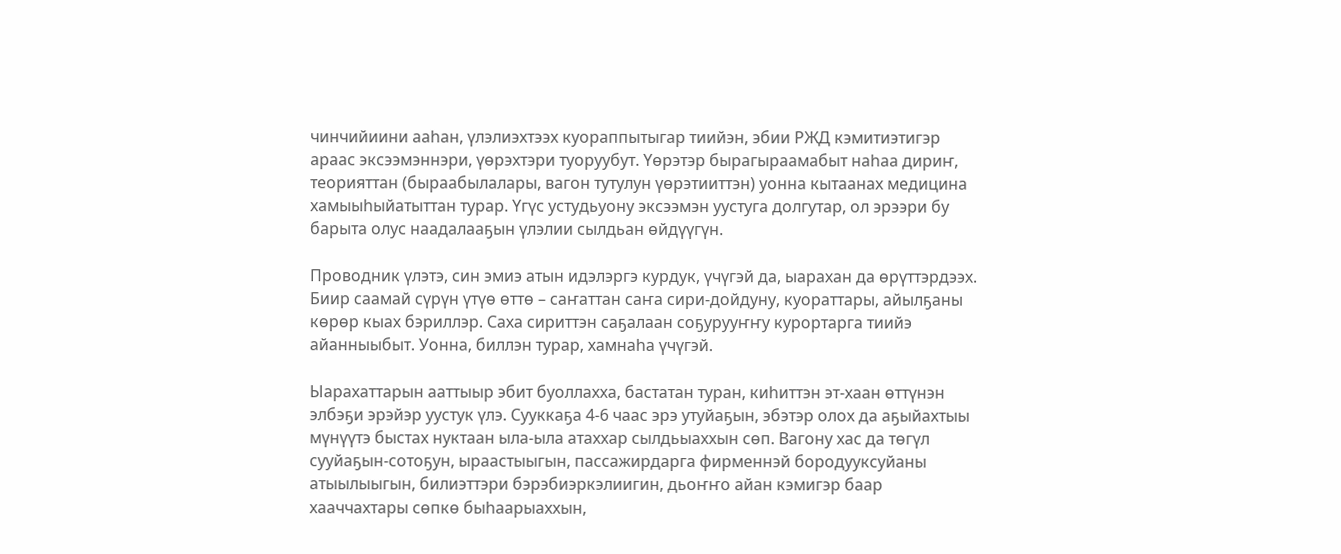чинчийиини ааһан, үлэлиэхтээх куораппытыгар тиийэн, эбии РЖД кэмитиэтигэр араас эксээмэннэри, үөрэхтэри туоруубут. Үөрэтэр бырагыраамабыт наһаа дириҥ, теорияттан (быраабылалары, вагон тутулун үөрэтииттэн) уонна кытаанах медицина хамыыһыйатыттан турар. Үгүс устудьуону эксээмэн уустуга долгутар, ол эрээри бу барыта олус наадалааҕын үлэлии сылдьан өйдүүгүн.

Проводник үлэтэ, син эмиэ атын идэлэргэ курдук, үчүгэй да, ыарахан да өрүттэрдээх. Биир саамай сүрүн үтүө өттө – саҥаттан саҥа сири-дойдуну, куораттары, айылҕаны көрөр кыах бэриллэр. Саха сириттэн саҕалаан соҕурууҥҥу курортарга тиийэ айанныыбыт. Уонна, биллэн турар, хамнаһа үчүгэй.

Ыарахаттарын ааттыыр эбит буоллахха, бастатан туран, киһиттэн эт-хаан өттүнэн элбэҕи эрэйэр уустук үлэ. Сууккаҕа 4-6 чаас эрэ утуйаҕын, эбэтэр олох да аҕыйахтыы мүнүүтэ быстах нуктаан ыла-ыла атаххар сылдьыаххын сөп. Вагону хас да төгүл сууйаҕын-сотоҕун, ыраастыыгын, пассажирдарга фирменнэй бородууксуйаны атыылыыгын, билиэттэри бэрэбиэркэлиигин, дьоҥҥо айан кэмигэр баар хааччахтары сөпкө быһаарыаххын,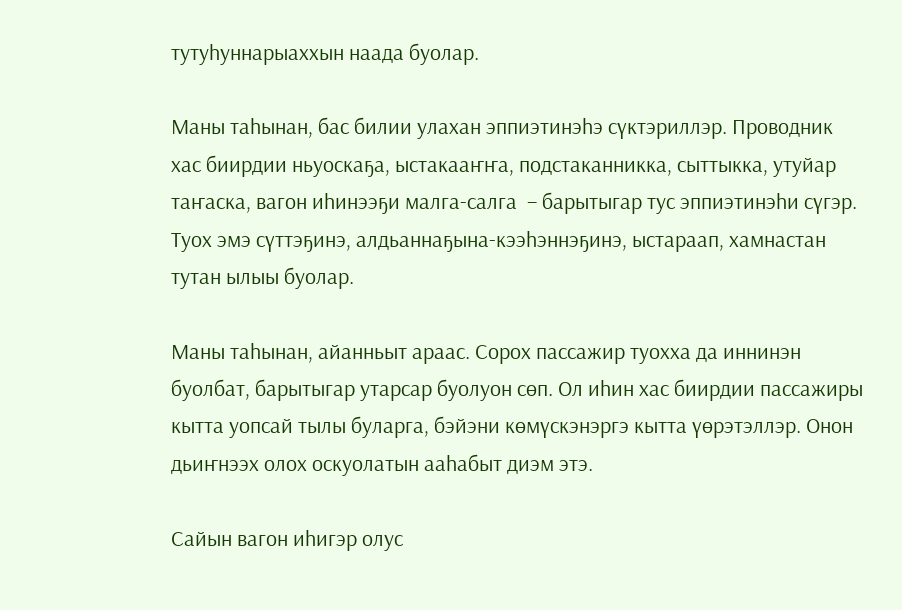тутуһуннарыаххын наада буолар.

Маны таһынан, бас билии улахан эппиэтинэһэ сүктэриллэр. Проводник хас биирдии ньуоскаҕа, ыстакааҥҥа, подстаканникка, сыттыкка, утуйар таҥаска, вагон иһинээҕи малга-салга  – барытыгар тус эппиэтинэһи сүгэр. Туох эмэ сүттэҕинэ, алдьаннаҕына-кээһэннэҕинэ, ыстараап, хамнастан тутан ылыы буолар.

Маны таһынан, айанньыт араас. Сорох пассажир туохха да иннинэн буолбат, барытыгар утарсар буолуон сөп. Ол иһин хас биирдии пассажиры кытта уопсай тылы буларга, бэйэни көмүскэнэргэ кытта үөрэтэллэр. Онон дьиҥнээх олох оскуолатын ааһабыт диэм этэ.

Сайын вагон иһигэр олус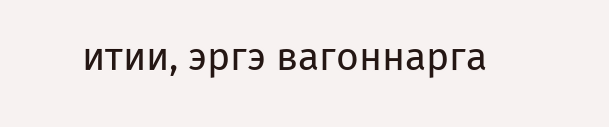итии, эргэ вагоннарга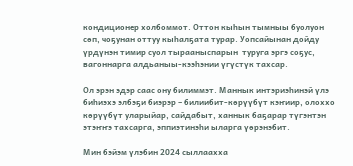кондиционер холбоммот. Оттон кыһын тымныы буолуон сөп, чоҕунан оттуу кыһалҕата турар. Уопсайынан дойду үрдүнэн тимир суол тырааныспарын  туруга эргэ соҕус, вагоннарга алдьаныы-кээһэнии үгүстүк тахсар.

Ол эрэн эдэр саас ону билиммэт. Маннык интэриэһинэй үлэ биһиэхэ элбэҕи биэрэр – билиибит-көрүүбүт кэҥиир, олоххо көрүүбүт уларыйар, сайдабыт, ханнык баҕарар түгэнтэн этэҥҥэ тахсарга, эппиэтинэһи ыларга үөрэнэбит.

Мин бэйэм үлэбин 2024 сыллаахха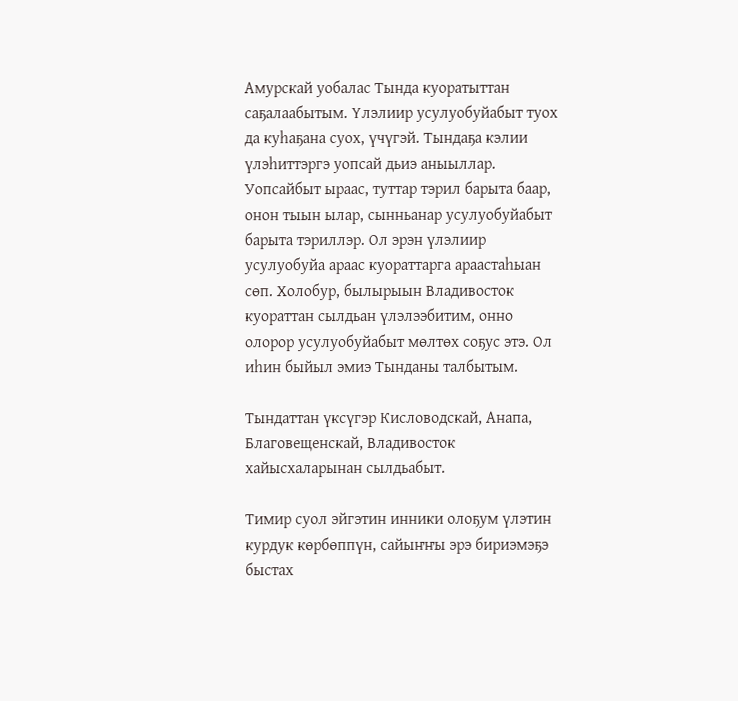Амурскай уобалас Тында куоратыттан саҕалаабытым. Үлэлиир усулуобуйабыт туох да куһаҕана суох, үчүгэй. Тындаҕа кэлии үлэһиттэргэ уопсай дьиэ аныыллар. Уопсайбыт ыраас, туттар тэрил барыта баар, онон тыын ылар, сынньанар усулуобуйабыт барыта тэриллэр. Ол эрэн үлэлиир усулуобуйа араас куораттарга араастаһыан сөп. Холобур, былырыын Владивосток куораттан сылдьан үлэлээбитим, онно олорор усулуобуйабыт мөлтөх соҕус этэ. Ол иһин быйыл эмиэ Тынданы талбытым.

Тындаттан үксүгэр Кисловодскай, Анапа, Благовещенскай, Владивосток хайысхаларынан сылдьабыт.

Тимир суол эйгэтин инники олоҕум үлэтин курдук көрбөппүн, сайыҥҥы эрэ бириэмэҕэ быстах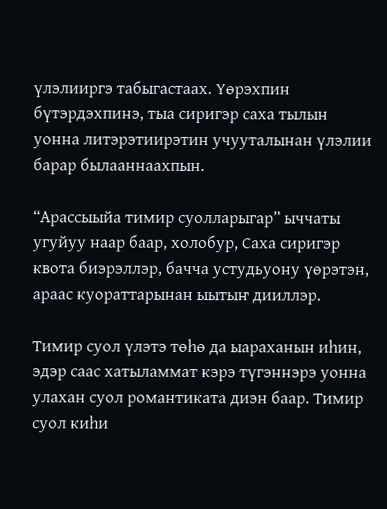үлэлииргэ табыгастаах. Үөрэхпин бүтэрдэхпинэ, тыа сиригэр саха тылын уонна литэрэтиирэтин учууталынан үлэлии барар былааннаахпын.

“Арассыыйа тимир суолларыгар” ыччаты угуйуу наар баар, холобур, Саха сиригэр квота биэрэллэр, бачча устудьуону үөрэтэн, араас куораттарынан ыытыҥ дииллэр.

Тимир суол үлэтэ төһө да ыараханын иһин, эдэр саас хатыламмат кэрэ түгэннэрэ уонна улахан суол романтиката диэн баар. Тимир суол киһи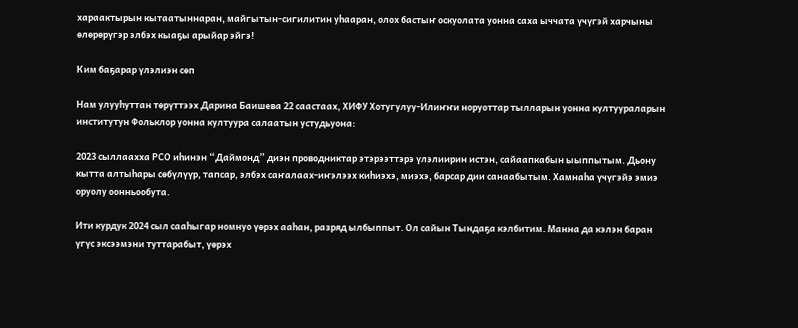хараактырын кытаатыннаран, майгытын-сигилитин уһааран, олох бастыҥ оскуолата уонна саха ыччата үчүгэй харчыны өлөрөрүгэр элбэх кыаҕы арыйар эйгэ!

Ким баҕарар үлэлиэн сөп

Нам улууһуттан төрүттээх Дарина Баишева 22 саастаах, ХИФУ Хотугулуу-Илиҥҥи норуоттар тылларын уонна култуураларын институтун Фольклор уонна култуура салаатын устудьуона:

2023 сыллаахха РСО иһинэн “Даймонд” диэн проводниктар этэрээттэрэ үлэлиирин истэн, сайаапкабын ыыппытым. Дьону кытта алтыһары сөбүлүүр, тапсар, элбэх саҥалаах-иҥэлээх киһиэхэ, миэхэ, барсар дии санаабытым. Хамнаһа үчүгэйэ эмиэ оруолу оонньообута.

Ити курдук 2024 сыл сааһыгар номнуо үөрэх ааһан, разряд ылбыппыт. Ол сайын Тындаҕа кэлбитим. Манна да кэлэн баран үгүс эксээмэни туттарабыт, үөрэх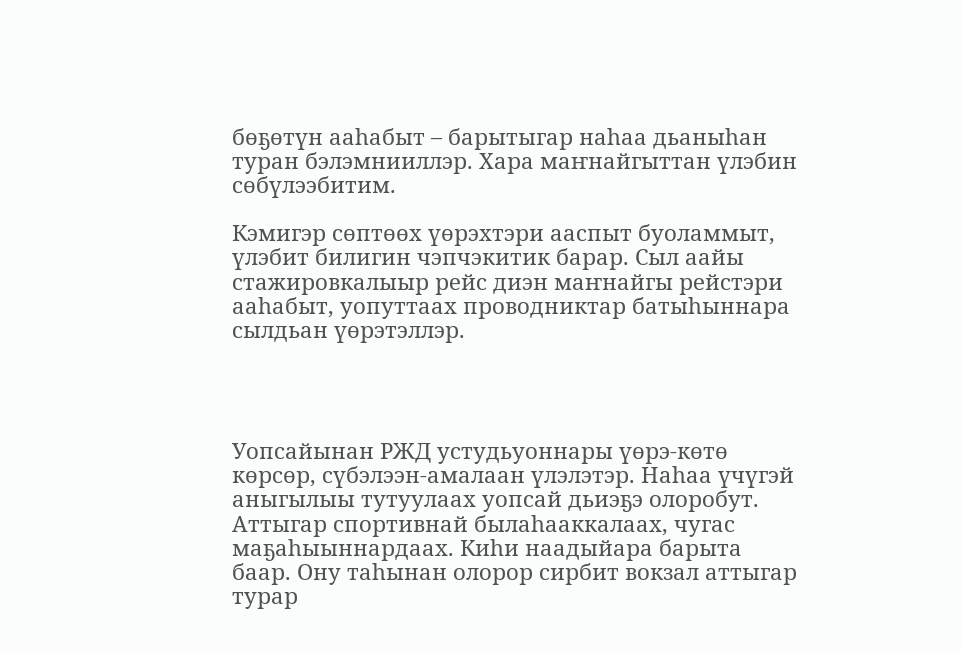бөҕөтүн ааһабыт – барытыгар наһаа дьаныһан туран бэлэмнииллэр. Хара маҥнайгыттан үлэбин сөбүлээбитим.

Кэмигэр сөптөөх үөрэхтэри ааспыт буоламмыт, үлэбит билигин чэпчэкитик барар. Сыл аайы стажировкалыыр рейс диэн маҥнайгы рейстэри ааһабыт, уопуттаах проводниктар батыһыннара сылдьан үөрэтэллэр.




Уопсайынан РЖД устудьуоннары үөрэ-көтө көрсөр, сүбэлээн-амалаан үлэлэтэр. Наһаа үчүгэй аныгылыы тутуулаах уопсай дьиэҕэ олоробут. Аттыгар спортивнай былаһааккалаах, чугас маҕаһыыннардаах. Киһи наадыйара барыта баар. Ону таһынан олорор сирбит вокзал аттыгар турар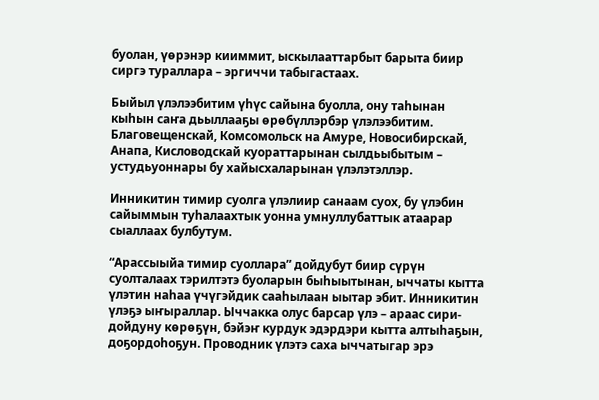буолан, үөрэнэр кииммит, ыскылааттарбыт барыта биир сиргэ тураллара – эргиччи табыгастаах.

Быйыл үлэлээбитим үһүс сайына буолла, ону таһынан кыһын саҥа дьыллааҕы өрөбүллэрбэр үлэлээбитим. Благовещенскай, Комсомольск на Амуре, Новосибирскай, Анапа, Кисловодскай куораттарынан сылдьыбытым – устудьуоннары бу хайысхаларынан үлэлэтэллэр.

Инникитин тимир суолга үлэлиир санаам суох, бу үлэбин сайыммын туһалаахтык уонна умнуллубаттык атаарар сыаллаах булбутум.

“Арассыыйа тимир суоллара” дойдубут биир сүрүн суолталаах тэрилтэтэ буоларын быһыытынан, ыччаты кытта үлэтин наһаа үчүгэйдик сааһылаан ыытар эбит. Инникитин үлэҕэ ыҥыраллар. Ыччакка олус барсар үлэ – араас сири-дойдуну көрөҕүн, бэйэҥ курдук эдэрдэри кытта алтыһаҕын, доҕордоһоҕун. Проводник үлэтэ саха ыччатыгар эрэ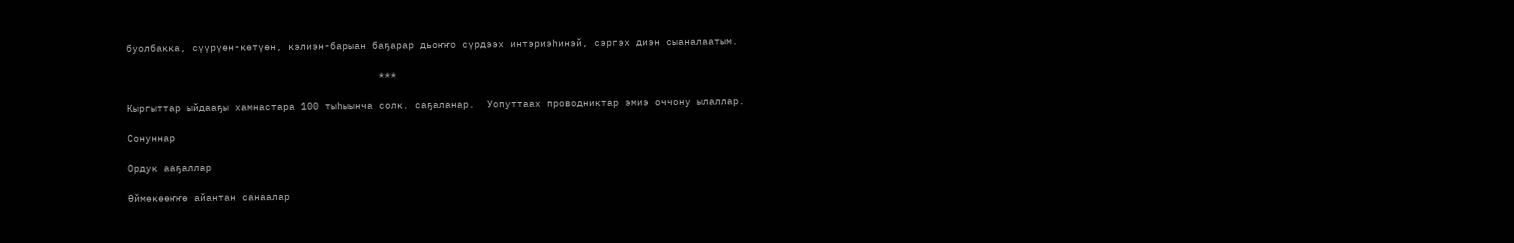буолбакка, сүүрүөн-көтүөн, кэлиэн-барыан баҕарар дьоҥҥо сүрдээх интэриэһинэй, сэргэх диэн сыаналаатым.

                                          ***

Кыргыттар ыйдааҕы хамнастара 100 тыһыынча солк. саҕаланар.  Уопуттаах проводниктар эмиэ оччону ылаллар.

Сонуннар

Ордук ааҕаллар

Өймөкөөҥҥө айантан санаалар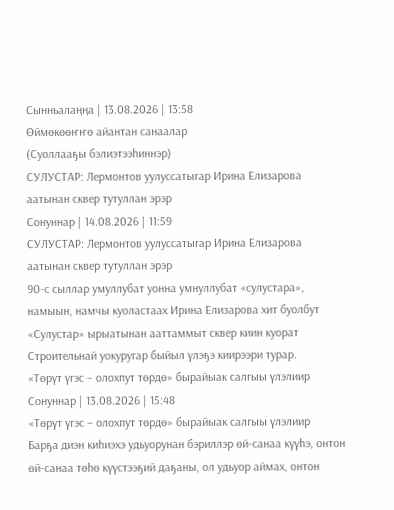Сынньалаңңа | 13.08.2026 | 13:58
Өймөкөөҥҥө айантан санаалар
(Суоллааҕы бэлиэтээһиннэр)
СУЛУСТАР: Лермонтов уулуссатыгар Ирина Елизарова аатынан сквер тутуллан эрэр
Сонуннар | 14.08.2026 | 11:59
СУЛУСТАР: Лермонтов уулуссатыгар Ирина Елизарова аатынан сквер тутуллан эрэр
90-с сыллар умуллубат уонна умнуллубат «сулустара», намыын, намчы куоластаах Ирина Елизарова хит буолбут «Сулустар» ырыатынан ааттаммыт сквер киин куорат Строительнай уокуругар быйыл үлэҕэ киирээри турар.
«Төрүт үгэс – олохпут төрдө» бырайыак салгыы үлэлиир
Сонуннар | 13.08.2026 | 15:48
«Төрүт үгэс – олохпут төрдө» бырайыак салгыы үлэлиир
Барҕа диэн киһиэхэ удьуорунан бэриллэр өй-санаа күүһэ, онтон өй-санаа төһө күүстээҕий даҕаны, ол удьуор аймах, онтон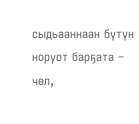сыдьааннаан бүтүн норуот барҕата – чөл,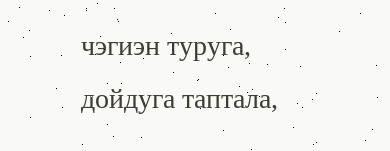чэгиэн туруга, дойдуга таптала,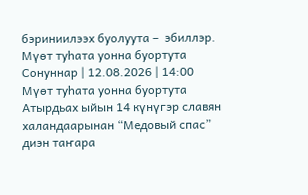бэриниилээх буолуута –  эбиллэр.
Мүөт туһата уонна буортута
Сонуннар | 12.08.2026 | 14:00
Мүөт туһата уонна буортута
Атырдьах ыйын 14 күнүгэр славян халандаарынан “Медовый спас” диэн таҥара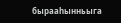бырааһынньыга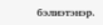бэлиэтэнэр.